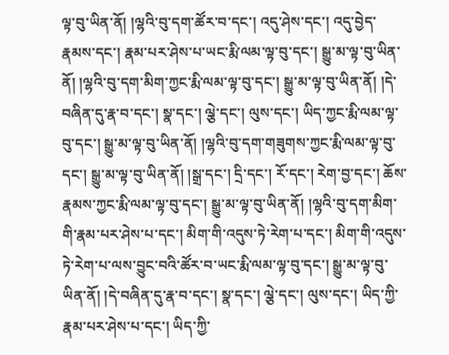ལྟ་བུ་ཡིན་ནོ། །ལྷའི་བུ་དག་ཚོར་བ་དང་། འདུ་ཤེས་དང་། འདུ་བྱེད་རྣམས་དང་། རྣམ་པར་ཤེས་པ་ཡང་རྨི་ལམ་ལྟ་བུ་དང་། སྒྱུ་མ་ལྟ་བུ་ཡིན་ནོ། །ལྷའི་བུ་དག་མིག་ཀྱང་རྨི་ལམ་ལྟ་བུ་དང་། སྒྱུ་མ་ལྟ་བུ་ཡིན་ནོ། །དེ་བཞིན་དུ་རྣ་བ་དང་། སྣ་དང་། ལྕེ་དང་། ལུས་དང་། ཡིད་ཀྱང་རྨི་ལམ་ལྟ་བུ་དང་། སྒྱུ་མ་ལྟ་བུ་ཡིན་ནོ། །ལྷའི་བུ་དག་གཟུགས་ཀྱང་རྨི་ལམ་ལྟ་བུ་དང་། སྒྱུ་མ་ལྟ་བུ་ཡིན་ནོ། །སྒྲ་དང་། དྲི་དང་། རོ་དང་། རེག་བྱ་དང་། ཆོས་རྣམས་ཀྱང་རྨི་ལམ་ལྟ་བུ་དང་། སྒྱུ་མ་ལྟ་བུ་ཡིན་ནོ། །ལྷའི་བུ་དག་མིག་གི་རྣམ་པར་ཤེས་པ་དང་། མིག་གི་འདུས་ཏེ་རེག་པ་དང་། མིག་གི་འདུས་ཏེ་རེག་པ་ལས་བྱུང་བའི་ཚོར་བ་ཡང་རྨི་ལམ་ལྟ་བུ་དང་། སྒྱུ་མ་ལྟ་བུ་ཡིན་ནོ། །དེ་བཞིན་དུ་རྣ་བ་དང་། སྣ་དང་། ལྕེ་དང་། ལུས་དང་། ཡིད་ཀྱི་རྣམ་པར་ཤེས་པ་དང་། ཡིད་ཀྱི་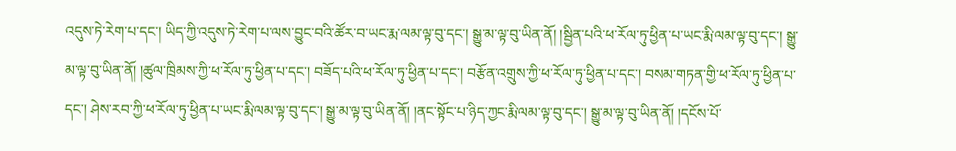འདུས་ཏེ་རེག་པ་དང་། ཡིད་ཀྱི་འདུས་ཏེ་རེག་པ་ལས་བྱུང་བའི་ཚོར་བ་ཡང་རྨ་ལམ་ལྟ་བུ་དང་། སྒྱུ་མ་ལྟ་བུ་ཡིན་ནོ། །སྦྱིན་པའི་ཕ་རོལ་ཏུ་ཕྱིན་པ་ཡང་རྨི་ལམ་ལྟ་བུ་དང་། སྒྱུ་མ་ལྟ་བུ་ཡིན་ནོ། །ཚུལ་ཁྲིམས་ཀྱི་ཕ་རོལ་ཏུ་ཕྱིན་པ་དང་། བཟོད་པའི་ཕ་རོལ་ཏུ་ཕྱིན་པ་དང་། བརྩོན་འགྲུས་ཀྱི་ཕ་རོལ་ཏུ་ཕྱིན་པ་དང་། བསམ་གཏན་གྱི་ཕ་རོལ་ཏུ་ཕྱིན་པ་དང་། ཤེས་རབ་ཀྱི་ཕ་རོལ་ཏུ་ཕྱིན་པ་ཡང་རྨི་ལམ་ལྟ་བུ་དང་། སྒྱུ་མ་ལྟ་བུ་ཡིན་ནོ། །ནང་སྟོང་པ་ཉིད་ཀྱང་རྨི་ལམ་ལྟ་བུ་དང་། སྒྱུ་མ་ལྟ་བུ་ཡིན་ནོ། །དངོས་པོ་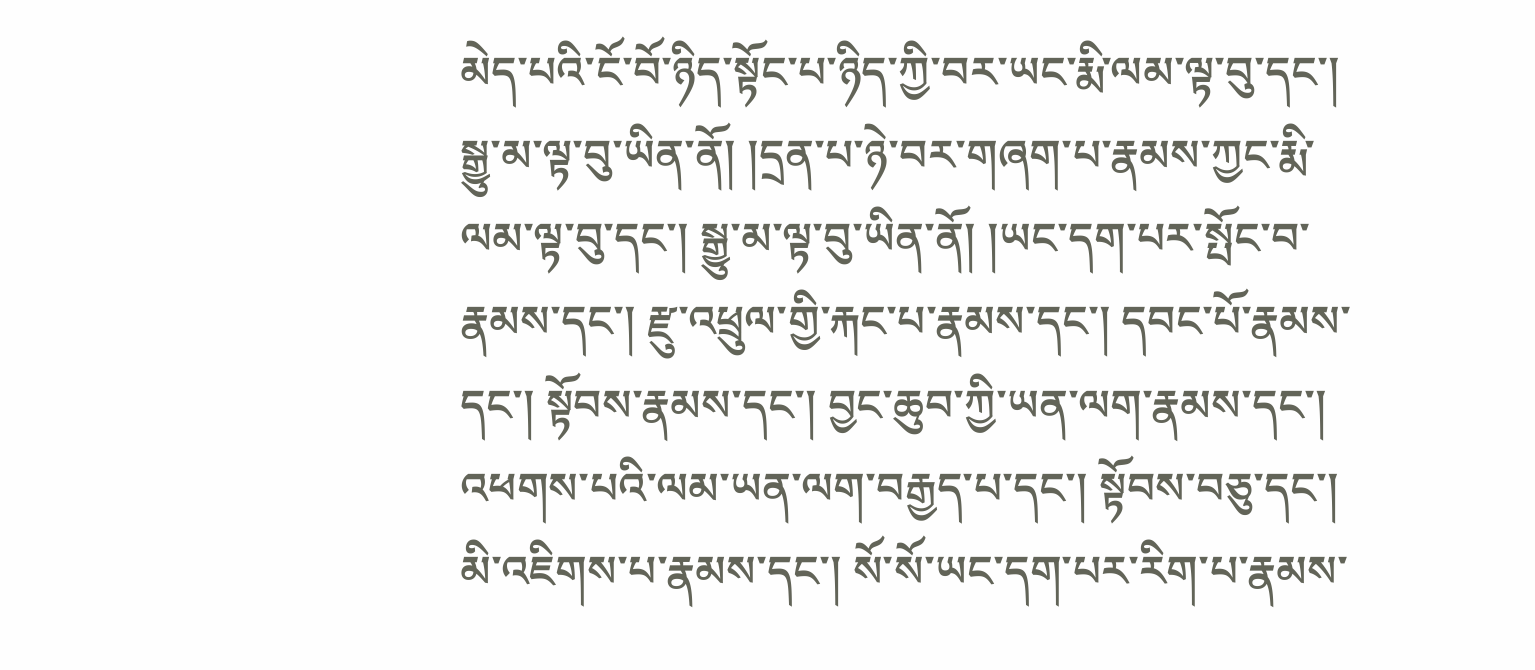མེད་པའི་ངོ་བོ་ཉིད་སྟོང་པ་ཉིད་ཀྱི་བར་ཡང་རྨི་ལམ་ལྟ་བུ་དང་། སྒྱུ་མ་ལྟ་བུ་ཡིན་ནོ། །དྲན་པ་ཉེ་བར་གཞག་པ་རྣམས་ཀྱང་རྨི་ལམ་ལྟ་བུ་དང་། སྒྱུ་མ་ལྟ་བུ་ཡིན་ནོ། །ཡང་དག་པར་སྤོང་བ་རྣམས་དང་། རྫུ་འཕྲུལ་གྱི་རྐང་པ་རྣམས་དང་། དབང་པོ་རྣམས་དང་། སྟོབས་རྣམས་དང་། བྱང་ཆུབ་ཀྱི་ཡན་ལག་རྣམས་དང་། འཕགས་པའི་ལམ་ཡན་ལག་བརྒྱད་པ་དང་། སྟོབས་བཅུ་དང་། མི་འཇིགས་པ་རྣམས་དང་། སོ་སོ་ཡང་དག་པར་རིག་པ་རྣམས་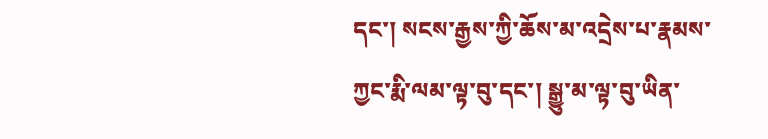དང་། སངས་རྒྱས་ཀྱི་ཆོས་མ་འདྲེས་པ་རྣམས་ཀྱང་རྨི་ལམ་ལྟ་བུ་དང་། སྒྱུ་མ་ལྟ་བུ་ཡིན་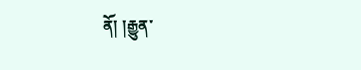ནོ། །རྒྱུན་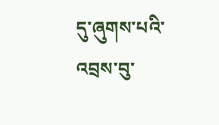དུ་ཞུགས་པའི་འབྲས་བུ་